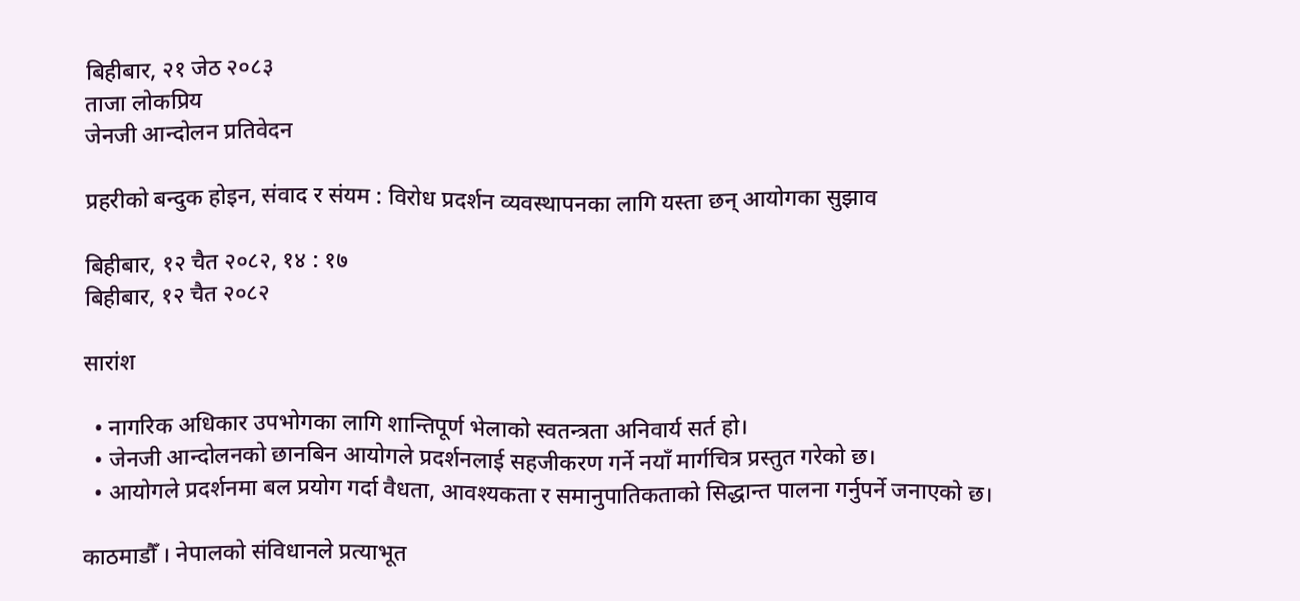बिहीबार, २१ जेठ २०८३
ताजा लोकप्रिय
जेनजी आन्दोलन प्रतिवेदन

प्रहरीको बन्दुक होइन, संवाद र संयम : विरोध प्रदर्शन व्यवस्थापनका लागि यस्ता छन् आयोगका सुझाव

बिहीबार, १२ चैत २०८२, १४ : १७
बिहीबार, १२ चैत २०८२

सारांश

  • नागरिक अधिकार उपभोगका लागि शान्तिपूर्ण भेलाको स्वतन्त्रता अनिवार्य सर्त हो।
  • जेनजी आन्दोलनको छानबिन आयोगले प्रदर्शनलाई सहजीकरण गर्ने नयाँ मार्गचित्र प्रस्तुत गरेको छ।
  • आयोगले प्रदर्शनमा बल प्रयोग गर्दा वैधता, आवश्यकता र समानुपातिकताको सिद्धान्त पालना गर्नुपर्ने जनाएको छ।

काठमाडौँ । नेपालको संविधानले प्रत्याभूत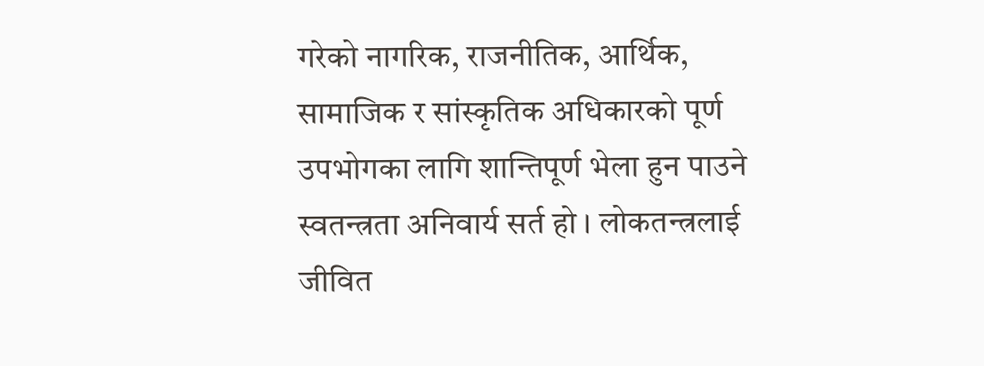गरेको नागरिक, राजनीतिक, आर्थिक, सामाजिक र सांस्कृतिक अधिकारको पूर्ण उपभोगका लागि शान्तिपूर्ण भेला हुन पाउने स्वतन्त्रता अनिवार्य सर्त हो । लोकतन्त्रलाई जीवित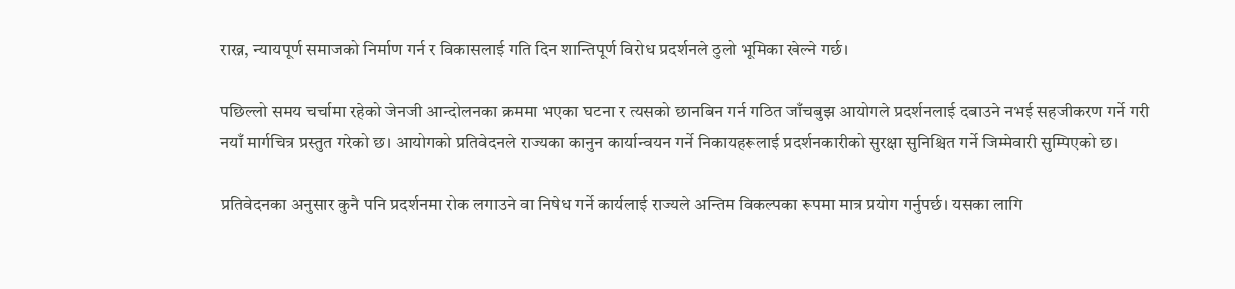राख्न, न्यायपूर्ण समाजको निर्माण गर्न र विकासलाई गति दिन शान्तिपूर्ण विरोध प्रदर्शनले ठुलो भूमिका खेल्ने गर्छ।

पछिल्लो समय चर्चामा रहेको जेनजी आन्दोलनका क्रममा भएका घटना र त्यसको छानबिन गर्न गठित जाँचबुझ आयोगले प्रदर्शनलाई दबाउने नभई सहजीकरण गर्ने गरी नयाँ मार्गचित्र प्रस्तुत गरेको छ। आयोगको प्रतिवेदनले राज्यका कानुन कार्यान्वयन गर्ने निकायहरूलाई प्रदर्शनकारीको सुरक्षा सुनिश्चित गर्ने जिम्मेवारी सुम्पिएको छ।

प्रतिवेदनका अनुसार कुनै पनि प्रदर्शनमा रोक लगाउने वा निषेध गर्ने कार्यलाई राज्यले अन्तिम विकल्पका रूपमा मात्र प्रयोग गर्नुपर्छ। यसका लागि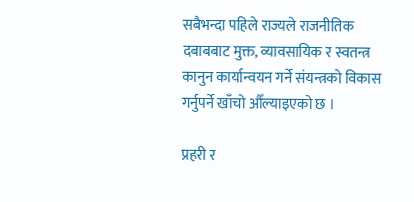सबैभन्दा पहिले राज्यले राजनीतिक दबाबबाट मुक्त, व्यावसायिक र स्वतन्त्र कानुन कार्यान्वयन गर्ने संयन्त्रको विकास गर्नुपर्ने खाँचो औँल्याइएको छ ।

प्रहरी र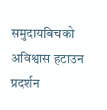समुदायबिचको अविश्वास हटाउन प्रदर्शन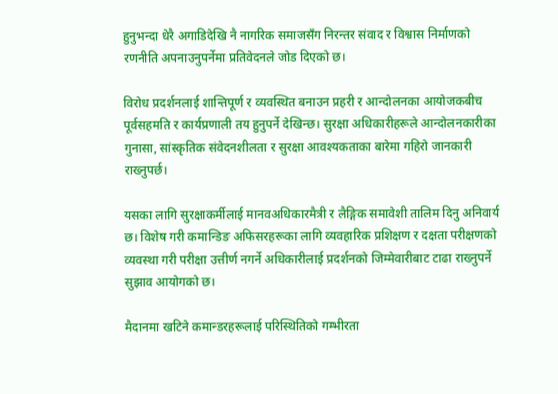हुनुभन्दा धेरै अगाडिदेखि नै नागरिक समाजसँग निरन्तर संवाद र विश्वास निर्माणको रणनीति अपनाउनुपर्नेमा प्रतिवेदनले जोड दिएको छ।

विरोध प्रदर्शनलाई शान्तिपूर्ण र व्यवस्थित बनाउन प्रहरी र आन्दोलनका आयोजकबीच पूर्वसहमति र कार्यप्रणाली तय हुनुपर्ने देखिन्छ। सुरक्षा अधिकारीहरूले आन्दोलनकारीका गुनासा, सांस्कृतिक संवेदनशीलता र सुरक्षा आवश्यकताका बारेमा गहिरो जानकारी राख्नुपर्छ।

यसका लागि सुरक्षाकर्मीलाई मानवअधिकारमैत्री र लैङ्गिक समावेशी तालिम दिनु अनिवार्य छ। विशेष गरी कमान्डिङ अफिसरहरूका लागि व्यवहारिक प्रशिक्षण र दक्षता परीक्षणको व्यवस्था गरी परीक्षा उत्तीर्ण नगर्ने अधिकारीलाई प्रदर्शनको जिम्मेवारीबाट टाढा राख्नुपर्ने सुझाव आयोगको छ।

मैदानमा खटिने कमान्डरहरूलाई परिस्थितिको गम्भीरता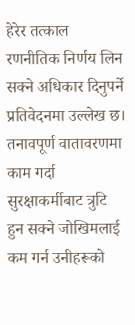हेरेर तत्काल रणनीतिक निर्णय लिन सक्ने अधिकार दिनुपर्ने प्रतिवेदनमा उल्लेख छ। तनावपूर्ण वातावरणमा काम गर्दा सुरक्षाकर्मीबाट त्रुटि हुन सक्ने जोखिमलाई कम गर्न उनीहरूको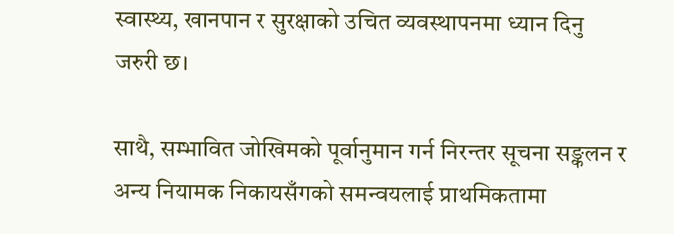स्वास्थ्य, खानपान र सुरक्षाको उचित व्यवस्थापनमा ध्यान दिनु जरुरी छ।

साथै, सम्भावित जोखिमको पूर्वानुमान गर्न निरन्तर सूचना सङ्कलन र अन्य नियामक निकायसँगको समन्वयलाई प्राथमिकतामा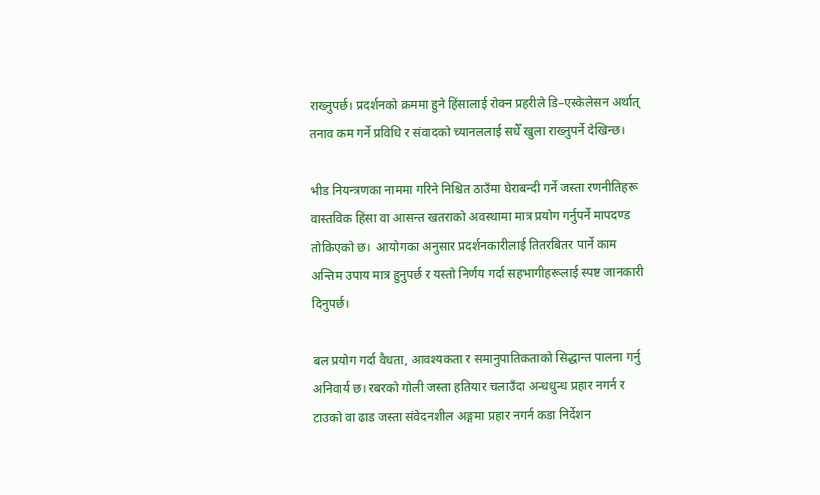राख्नुपर्छ। प्रदर्शनको क्रममा हुने हिंसालाई रोक्न प्रहरीले डि–एस्केलेसन अर्थात् तनाव कम गर्ने प्रविधि र संवादको च्यानललाई सधैँ खुला राख्नुपर्ने देखिन्छ।

भीड नियन्त्रणका नाममा गरिने निश्चित ठाउँमा घेराबन्दी गर्ने जस्ता रणनीतिहरू वास्तविक हिंसा वा आसन्त खतराको अवस्थामा मात्र प्रयोग गर्नुपर्ने मापदण्ड तोकिएको छ।  आयोगका अनुसार प्रदर्शनकारीलाई तितरबितर पार्ने काम अन्तिम उपाय मात्र हुनुपर्छ र यस्तो निर्णय गर्दा सहभागीहरूलाई स्पष्ट जानकारी दिनुपर्छ।

बल प्रयोग गर्दा वैधता, आवश्यकता र समानुपातिकताको सिद्धान्त पालना गर्नु अनिवार्य छ। रबरको गोली जस्ता हतियार चलाउँदा अन्धधुन्ध प्रहार नगर्न र टाउको वा ढाड जस्ता संवेदनशील अङ्गमा प्रहार नगर्न कडा निर्देशन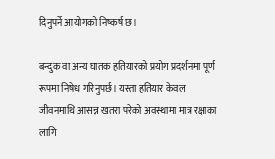दिनुपर्ने आयोगको निष्कर्ष छ।

बन्दुक वा अन्य घातक हतियारको प्रयोग प्रदर्शनमा पूर्ण रूपमा निषेध गरिनुपर्छ। यस्ता हतियार केवल जीवनमाथि आसन्न खतरा परेको अवस्थामा मात्र रक्षाका लागि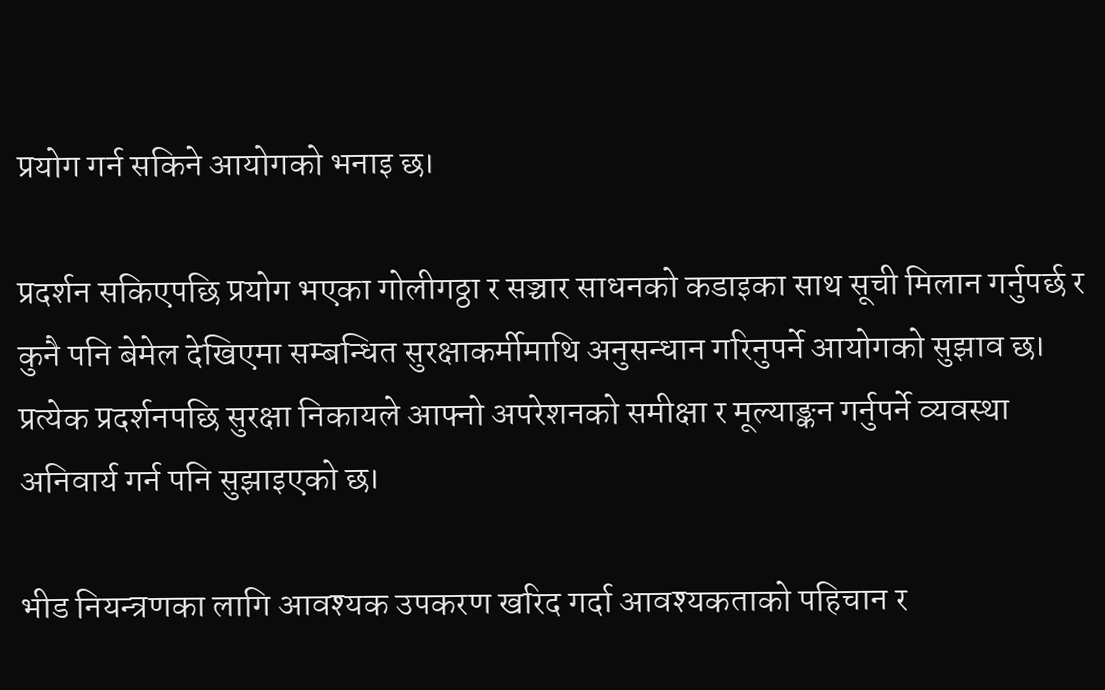प्रयोग गर्न सकिने आयोगको भनाइ छ।

प्रदर्शन सकिएपछि प्रयोग भएका गोलीगठ्ठा र सञ्चार साधनको कडाइका साथ सूची मिलान गर्नुपर्छ र कुनै पनि बेमेल देखिएमा सम्बन्धित सुरक्षाकर्मीमाथि अनुसन्धान गरिनुपर्ने आयोगको सुझाव छ। प्रत्येक प्रदर्शनपछि सुरक्षा निकायले आफ्नो अपरेशनको समीक्षा र मूल्याङ्कन गर्नुपर्ने व्यवस्था अनिवार्य गर्न पनि सुझाइएको छ।

भीड नियन्त्रणका लागि आवश्यक उपकरण खरिद गर्दा आवश्यकताको पहिचान र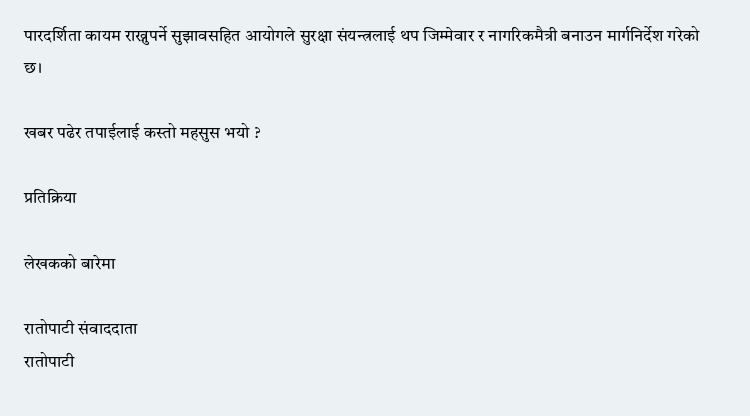पारदर्शिता कायम राख्नुपर्ने सुझावसहित आयोगले सुरक्षा संयन्त्रलाई थप जिम्मेवार र नागरिकमैत्री बनाउन मार्गनिर्देश गरेको छ।

खबर पढेर तपाईलाई कस्तो महसुस भयो ?

प्रतिक्रिया

लेखकको बारेमा

रातोपाटी संवाददाता
रातोपाटी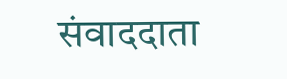संवाददाता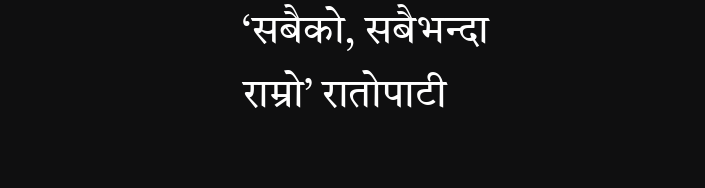‘सबैको, सबैभन्दा राम्रो’ रातोपाटी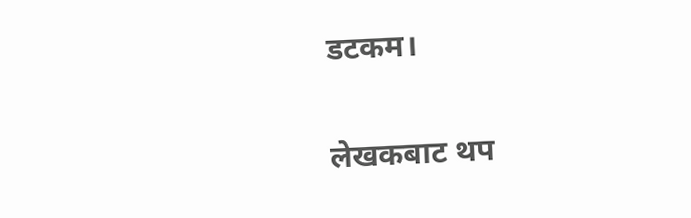डटकम।

लेखकबाट थप